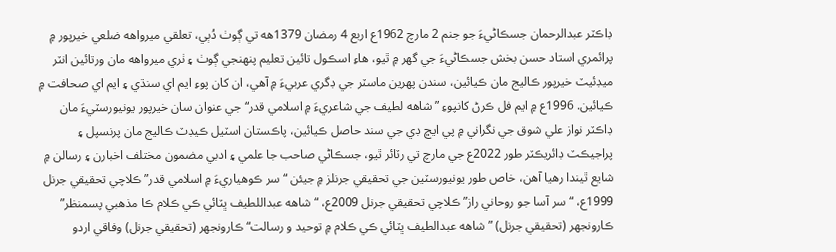ڊاڪٽر عبدالرحمان جسڪاڻيءَ جو جنم 2 مارچ 1962ع اربع 4 رمضان 1379هه تي ڳوٺ دُٻي، تعلقي ميرواهه ضلعي خيرپور ۾ پرائمري استاد حسن بخش جسڪاڻيءَ جي گهر ۾ ٿيو، هاءِ اسڪول تائين تعليم پنهنجي ڳوٺ ۽ ٺري ميرواهه مان ورتائين انٽر ميڊئيٽ خيرپور ڪاليج مان ڪيائين، سندن پهرين ماسٽر جي ڊگري عربيءَ ۾ آهي، ان کان پوءِ ايم اي سنڌي ۽ ايم اي صحافت ۾ ڪيائين. 1996ع ۾ ايم فل ڪرڻ کانپوءِ ”شاهه لطيف جي شاعريءَ ۾ اسلامي قدر“ جي عنوان سان خيرپور يونيورسٽيءَ مان ڊاڪٽر نواز علي شوق جي نگراني ۾ پي ايڇ ڊي جي سند حاصل ڪيائين، پاڪستان اسٽيل ڪيڊٽ ڪاليج مان پرنسپل ۽ پراجيڪٽ ڊائريڪٽر طور 2022ع جي مارچ تي رٽائر ٿيو، جسڪاڻي صاحب جا علمي ۽ ادبي مضمون مختلف اخبارن ۽ رسالن ۾ شايع ٿيندا رهيا آهن، خاص طور يونيورسٽين جي تحقيقي جرنلز ۾ جيئن “سر ڪوهياريءَ ۾ اسلامي قدر” ڪلاچي تحقيقي جرنل 1999ع، “سر آسا جو روحاني راز” ڪلاچي تحقيقي جرنل 2009ع، “شاهه عبداللطيف ڀٽائي ڪي ڪلام ڪا مذهبي پسمنظر” ڪارونجهر (تحقيقي جرنل) ” شاهه عبدالطيف ڀٽائي ڪي ڪلام ۾ توحيد و رسالت“ ڪارونجهر (تحقيقي جرنل) وفاقي اردو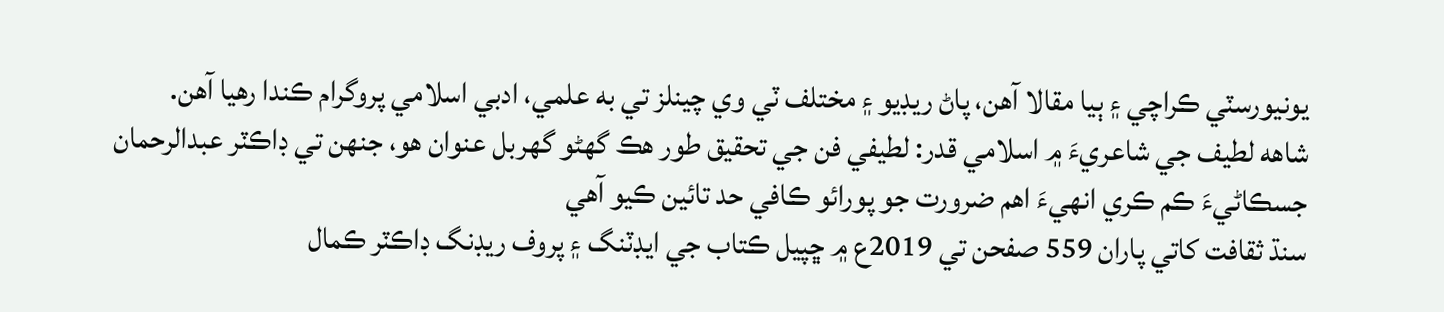يونيورسٽي ڪراچي ۽ ٻيا مقالا آهن، پاڻ ريڊيو ۽ مختلف ٽي وي چينلز تي به علمي، ادبي اسلامي پروگرام ڪندا رهيا آهن.
شاهه لطيف جي شاعريءَ ۾ اسلامي قدر: لطيفي فن جي تحقيق طور هڪ گهڻو گهربل عنوان هو، جنهن تي ڊاڪٽر عبدالرحمان جسڪاڻيءَ ڪم ڪري انهيءَ اهم ضرورت جو پورائو ڪافي حد تائين ڪيو آهي
سنڌ ثقافت کاتي پاران 559 صفحن تي 2019ع ۾ ڇپيل ڪتاب جي ايڊٽنگ ۽ پروف ريڊنگ ڊاڪٽر ڪمال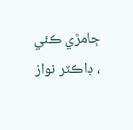ڄامڙي ڪئي ، ڊاڪٽر نواز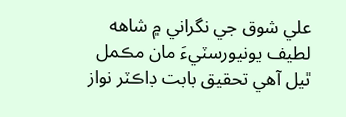علي شوق جي نگراني ۾ شاهه لطيف يونيورسٽيءَ مان مڪمل ٿيل آهي تحقيق بابت ڊاڪٽر نواز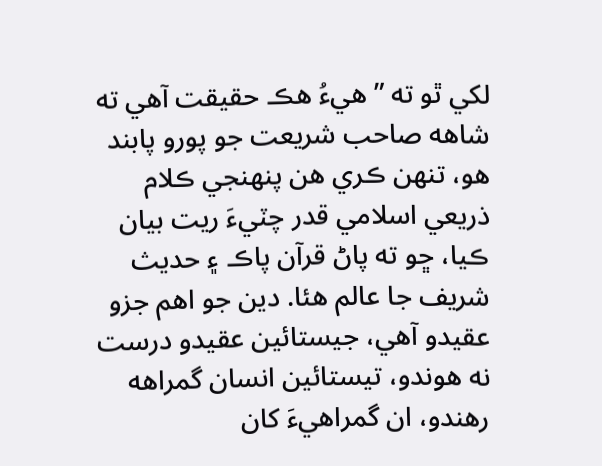لکي ٿو ته ” هيءُ هڪ حقيقت آهي ته شاهه صاحب شريعت جو پورو پابند هو، تنهن ڪري هن پنهنجي ڪلام ذريعي اسلامي قدر چٽيءَ ريت بيان ڪيا، ڇو ته پاڻ قرآن پاڪ ۽ حديث شريف جا عالم هئا. دين جو اهم جزو عقيدو آهي، جيستائين عقيدو درست نه هوندو، تيستائين انسان گمراهه رهندو، ان گمراهيءَ کان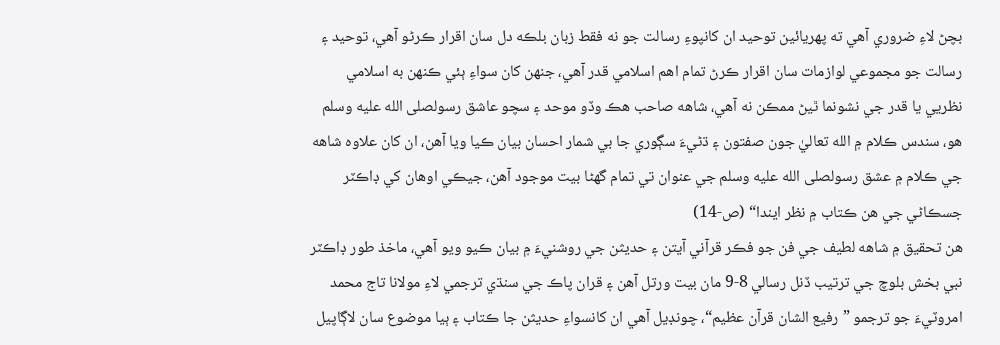بچڻ لاءِ ضروري آهي ته پهريائين توحيد ان کانپوءِ رسالت جو نه فقط زبان بلڪه دل سان اقرار ڪرڻو آهي، توحيد ۽ رسالت جو مجموعي لوازمات سان اقرار ڪرڻ تمام اهم اسلامي قدر آهي، جنهن کان سواءِ ٻئي ڪنهن به اسلامي نظريي يا قدر جي نشونما ٿيڻ ممڪن نه آهي، شاهه صاحب هڪ وڏو موحد ۽ سچو عاشق رسولصلى الله عليه وسلم هو، سندس ڪلام ۾ الله تعاليٰ جون صفتون ۽ ڌڻيءَ سڳوري جا بي شمار احسان بيان ڪيا ويا آهن، ان کان علاوه شاهه جي ڪلام ۾ عشق رسولصلى الله عليه وسلم جي عنوان تي تمام گهڻا بيت موجود آهن، جيڪي اوهان کي ڊاڪٽر جسڪاڻي جي هن ڪتاب ۾ نظر ايندا“ (ص-14)
هن تحقيق ۾ شاهه لطيف جي فن جو فڪر قرآني آيتن ۽ حديثن جي روشنيءَ ۾ بيان ڪيو ويو آهي، ماخذ طور ڊاڪٽر نبي بخش بلوچ جي ترتيب ڏنل رسالي 8-9 مان بيت ورتل آهن ۽ قران پاڪ جي سنڌي ترجمي لاءِ مولانا تاج محمد امروٽيءَ جو ترجمو ”رفيع الشان قرآن عظيم“، چونڊيل آهي ان کانسواءِ حديثن جا ڪتاب ۽ ٻيا موضوع سان لاڳاپيل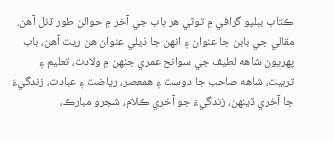ڪتاب ببليو گرافي ۾ توڻي هر باب جي آخر ۾ حوالن طور ڏنل آهن.
مقالي جي بابن جا عنوان ۽ انهن جا ذيلي عنوان هن ريت آهن، باب پهريون شاهه لطيف جي سوانح عمري جنهن ۾ ولادت، تعليم ۽ تربيت، شاهه صاحب جا دوست ۽ همعصر، رياضت ۽ عبادت، زندگيءَ جا آخري ڏينهن، زندگيءَ جو آخري ڪلام، شجرو مبارڪ،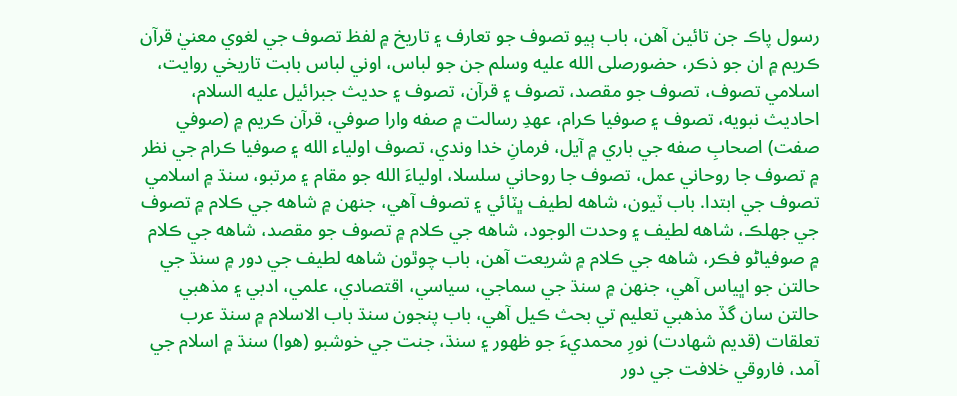رسول پاڪ جن تائين آهن، باب ٻيو تصوف جو تعارف ۽ تاريخ ۾ لفظ تصوف جي لغوي معنيٰ قرآن ڪريم ۾ ان جو ذڪر، حضورصلى الله عليه وسلم جن جو لباس، اوني لباس بابت تاريخي روايت، اسلامي تصوف، تصوف جو مقصد، تصوف ۽ قرآن، تصوف ۽ حديث جبرائيل عليه السلام، احاديث نبويه، تصوف ۽ صوفيا ڪرام، عهدِ رسالت ۾ صفه وارا صوفي، قرآن ڪريم ۾ (صوفي صفت) اصحابِ صفه جي باري ۾ آيل، فرمانِ خدا وندي، تصوف اولياء الله ۽ صوفيا ڪرام جي نظر ۾ تصوف جا روحاني عمل، تصوف جا روحاني سلسلا، اولياءَ الله جو مقام ۽ مرتبو، سنڌ ۾ اسلامي تصوف جي ابتدا. باب ٽيون، شاهه لطيف ڀٽائي ۽ تصوف آهي، جنهن ۾ شاهه جي ڪلام ۾ تصوف جي جهلڪ، شاهه لطيف ۽ وحدت الوجود، شاهه جي ڪلام ۾ تصوف جو مقصد، شاهه جي ڪلام ۾ صوفياڻو فڪر، شاهه جي ڪلام ۾ شريعت آهن، باب چوٿون شاهه لطيف جي دور ۾ سنڌ جي حالتن جو اڀياس آهي، جنهن ۾ سنڌ جي سماجي، سياسي، اقتصادي، علمي، ادبي ۽ مذهبي حالتن سان گڏ مذهبي تعليم تي بحث ڪيل آهي، باب پنجون سنڌ باب الاسلام ۾ سنڌ عرب تعلقات (قديم شهادت) نورِ محمديءَ جو ظهور ۽ سنڌ، جنت جي خوشبو (هوا) سنڌ ۾ اسلام جي آمد، فاروقي خلافت جي دور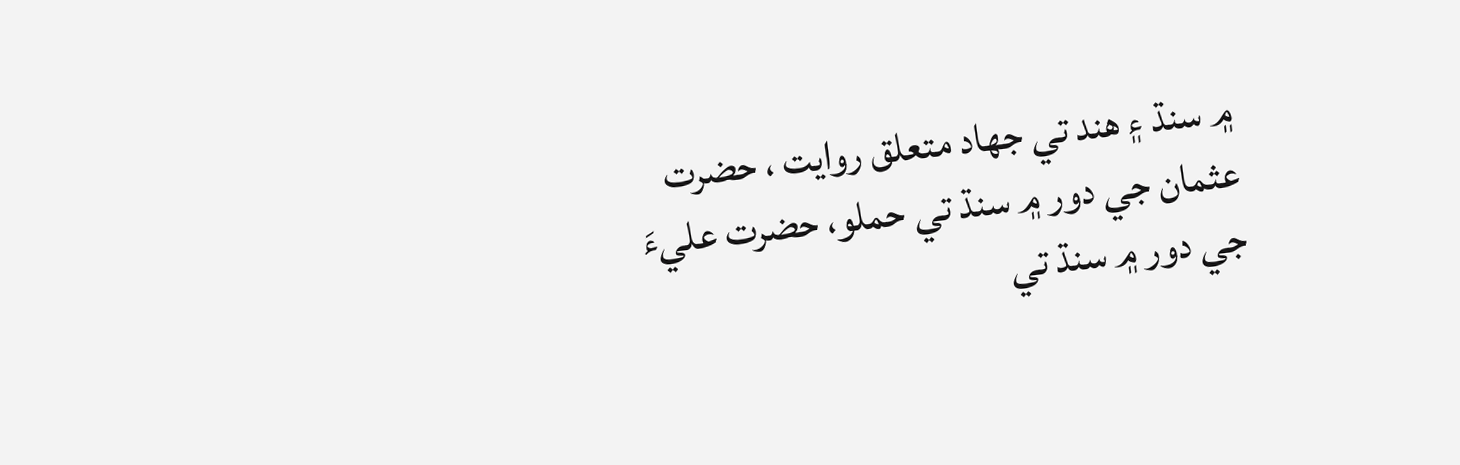۾ سنڌ ۽ هند تي جهاد متعلق روايت ، حضرت عثمان جي دور ۾ سنڌ تي حملو، حضرت عليءَ جي دور ۾ سنڌ تي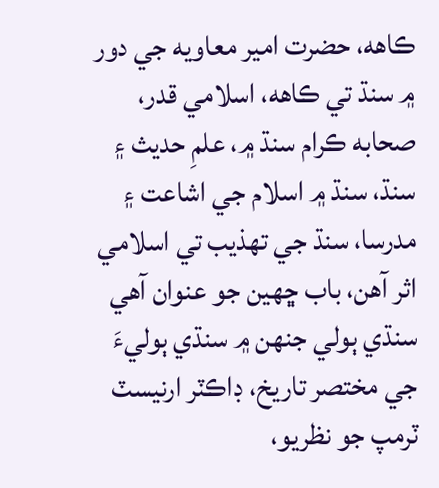ڪاهه، حضرت امير معاويه جي دور ۾ سنڌ تي ڪاهه، اسلامي قدر، صحابه ڪرام سنڌ ۾، علمِ حديث ۽ سنڌ، سنڌ ۾ اسلام جي اشاعت ۽ مدرسا، سنڌ جي تهذيب تي اسلامي اثر آهن، باب ڇهين جو عنوان آهي سنڌي ٻولي جنهن ۾ سنڌي ٻوليءَ جي مختصر تاريخ، ڊاڪٽر ارنيسٽ ٽرمپ جو نظريو،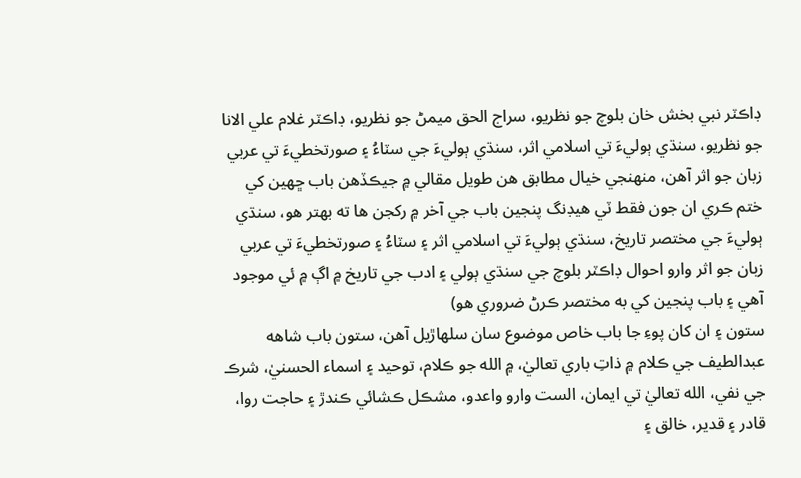ڊاڪٽر نبي بخش خان بلوچ جو نظريو، سراج الحق ميمڻ جو نظريو، ڊاڪٽر غلام علي الانا جو نظريو، سنڌي ٻوليءَ تي اسلامي اثر، سنڌي ٻوليءَ جي سٽاءُ ۽ صورتخطيءَ تي عربي زبان جو اثر آهن، منهنجي خيال مطابق هن طويل مقالي ۾ جيڪڏهن باب ڇهين کي ختم ڪري ان جون فقط ٽي هيڊنگ پنجين باب جي آخر ۾ رکجن ها ته بهتر هو، سنڌي ٻوليءَ جي مختصر تاريخ، سنڌي ٻوليءَ تي اسلامي اثر ۽ سٽاءُ ۽ صورتخطيءَ تي عربي زبان جو اثر وارو احوال ڊاڪٽر بلوچ جي سنڌي ٻولي ۽ ادب جي تاريخ ۾ اڳ ۾ ئي موجود آهي ۽ باب پنجين کي به مختصر ڪرڻ ضروري هو)
ستون ۽ ان کان پوءِ جا باب خاص موضوع سان سلهاڙيل آهن، ستون باب شاهه عبدالطيف جي ڪلام ۾ ذاتِ باري تعاليٰ، ۾ الله جو ڪلام، توحيد ۽ اسماء الحسنيٰ، شرڪ جي نفي، الله تعاليٰ تي ايمان، الست وارو واعدو، مشڪل ڪشائي ڪندڙ ۽ حاجت روا، قادر ۽ قدير، خالق ۽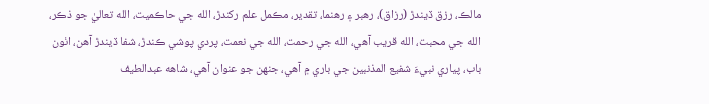مالڪ، رزق ڏيندڙ (رزاق)، رهبر ۽ رهنما، تقدير، مڪمل علم رکندڙ، الله جي حاڪميت، الله تعاليٰ جو ذڪر، الله جي محبت، الله قريب آهي، الله جي رحمت، الله جي نعمت، پردي پوشي ڪندڙ، شفا ڏيندڙ آهن، اٺون باب، پياري نبيءَ شفيع المذنبين جي باري ۾ آهي، جنهن جو عنوان آهي، شاهه عبدالطيف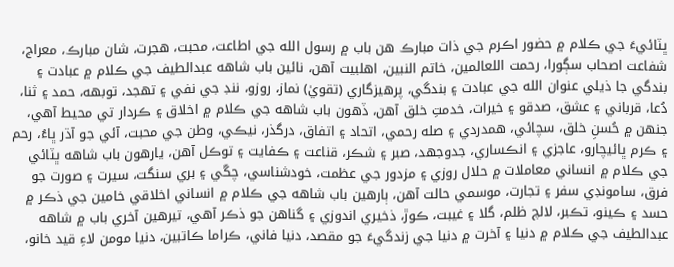ڀٽائيءَ جي ڪلام ۾ حضور اڪرم جي ذات مبارڪ هن باب ۾ رسول الله جي اطاعت، محبت، هجرت، شان مبارڪ، معراج، شفاعت اصحاب سڳورا، رحمت اللعالمين، خاتم النبين، اهلبيت آهن، نائين باب شاهه عبدالطيف جي ڪلام ۾ عبادت ۽ بندگي جا ذيلي عنوان الله جي عبادت ۽ بندگي، پرهيزگاري (تقويٰ) نماز، روزو، ننڊ جي نفي ۽ تهجد، توبهه، حمد ۽ ثنا، دُعا، قرباني ۽ عشق، صدقو ۽ خيرات، خدمتِ خلق آهن، ڏهون باب شاهه جي ڪلام ۾ اخلاق ۽ ڪردار تي محيط آهي، جنهن ۾ حُسنِ خلق، سچائي، همدردي ۽ صله رحمي، اتحاد ۽ اتفاق، درگذر، نيڪي، وطن جي محبت، آئي جو آڌر ڀاءُ، رحم ۽ ڪرم ڀائيچارو، عاجزي ۽ انڪساري، جدوجهد، صبر ۽ شڪر، قناعت ۽ ڪفايت ۽ توڪل آهن، يارهون باب شاهه ڀٽائي جي ڪلام ۾ انساني معاملات ۾ حلال روزي ۽ مزدور جي عظمت، خودشناسي، چڱي ۽ بري سنگت، سيرت ۽ صورت جو فرق، سامونڊي سفر ۽ تجارت، موسمي حالت آهن، ٻارهين باب شاهه جي ڪلام ۾ انساني اخلاقي خامين جي ذڪر ۾ حسد ۽ ڪينو، تڪبر، لالچ ظلم، گلا ۽ غيبت، ڪوڙ، ذخيري اندوزي ۽ گناهن جو ذڪر آهي، تيرهين آخري باب ۾ شاهه عبدالطيف جي ڪلام ۾ دنيا ۽ آخرت ۾ دنيا جي زندگيءَ جو مقصد، دنيا فاني، ڪراما ڪاتبين، دنيا مومن لاءِ قيد خانو،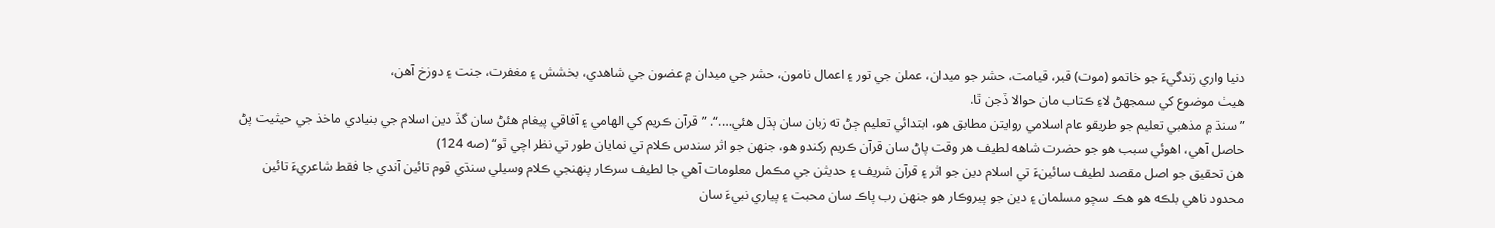دنيا واري زندگيءَ جو خاتمو (موت) قبر، قيامت، حشر جو ميدان، عملن جي تور ۽ اعمال نامون، حشر جي ميدان ۾ عضون جي شاهدي، بخشش ۽ مغفرت، جنت ۽ دوزخ آهن،
هيٺ موضوع کي سمجهڻ لاءِ ڪتاب مان حوالا ڏجن ٿا.
”سنڌ ۾ مذهبي تعليم جو طريقو عام اسلامي روايتن مطابق هو، ابتدائي تعليم ڄڻ ته زبان سان ٻڌل هئي….“. ”قرآن ڪريم کي الهامي ۽ آفاقي پيغام هئڻ سان گڏ دين اسلام جي بنيادي ماخذ جي حيثيت پڻ حاصل آهي، اهوئي سبب هو جو حضرت شاهه لطيف هر وقت پاڻ سان قرآن ڪريم رکندو هو، جنهن جو اثر سندس ڪلام تي نمايان طور تي نظر اچي ٿو“ (صه 124)
هن تحقيق جو اصل مقصد لطيف سائينءَ تي اسلام دين جو اثر ۽ قرآن شريف ۽ حديثن جي مڪمل معلومات آهي جا لطيف سرڪار پنهنجي ڪلام وسيلي سنڌي قوم تائين آندي جا فقط شاعريءَ تائين محدود ناهي بلڪه هو هڪ سچو مسلمان ۽ دين جو پيروڪار هو جنهن رب پاڪ سان محبت ۽ پياري نبيءَ سان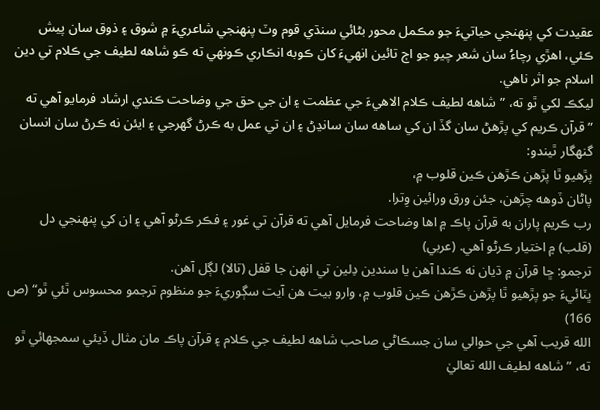عقيدت کي پنهنجي حياتيءَ جو مڪمل محور بڻائي سنڌي قوم وٽ پنهنجي شاعريءَ ۾ شوق ۽ ذوق سان پيش ڪئي، اهڙي رچاءُ سان شعر چيو جو اڄ تائين انهيءَ کان ڪوبه انڪاري ڪونهي ته ڪو شاهه لطيف جي ڪلام تي دين اسلام جو اثر ناهي.
ليکڪ لکي ٿو ته، ”شاهه لطيف ڪلام الاهيءَ جي عظمت ۽ ان جي حق جي وضاحت ڪندي ارشاد فرمايو آهي ته ”قرآن ڪريم کي پڙهڻ سان گڏ ان کي ساهه سان سانڍڻ ۽ ان تي عمل به ڪرڻ گهرجي ۽ ايئن نه ڪرڻ سان انسان گنهگار ٿيندو:
پڙهيو ٿا پڙهن ڪڙهن ڪين قلوب ۾،
پاڻان ڏوهه چڙهن، جئن ورق ورائين وِترا.
رب ڪريم پاران به قرآن پاڪ ۾ اها وضاحت فرمايل آهي ته قرآن تي غور ۽ فڪر ڪرڻو آهي ۽ ان کي پنهنجي دل (قلب) ۾ اختيار ڪرڻو آهي. (عربي)
ترجمو: ڇا قرآن ۾ ڌيان نه ڪندا آهن يا سندين دِلين تي انهن جا قفل (تالا) لڳل آهن.
ڀٽائيءَ جو پڙهيو ٿا پڙهن ڪڙهن ڪين قلوب ۾، وارو بيت هن آيت سڳوريءَ جو منظوم ترجمو محسوس ٿئي ٿو“ (ص 166)
الله قريب آهي جي حوالي سان جسڪاڻي صاحب شاهه لطيف جي ڪلام ۽ قرآن پاڪ مان مثال ڏيئي سمجهائي ٿو ته، ” شاهه لطيف الله تعاليٰ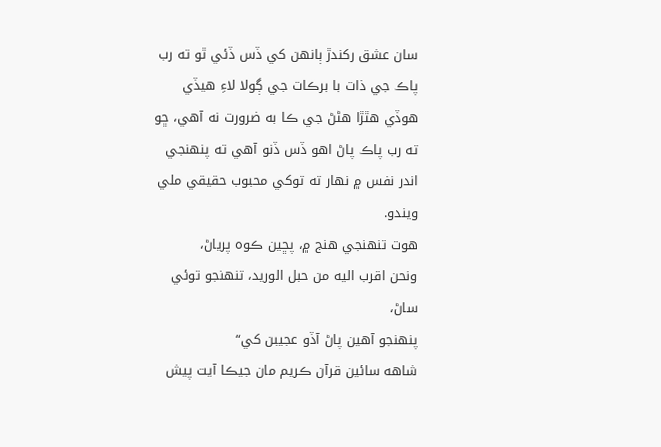سان عشق رکندڙ ٻانهن کي ڏس ڏئي ٿو ته رب پاڪ جي ذات با برڪات جي ڳولا لاءِ هيڏي هوڏي هٿڙا هڻڻ جي ڪا به ضرورت نه آهي، ڇو ته رب پاڪ پاڻ اهو ڏس ڏنو آهي ته پنهنجي اندر نفس ۾ نهار ته توکي محبوب حقيقي ملي ويندو.
هوت تنهنجي هنج ۾، پڇين ڪوه پرياڻ،
ونحن اقرب اليه من حبل الوريد، تنهنجو توئي ساڻ،
پنهنجو آهين پاڻ آڏو عجيبن کي“
شاهه سائين قرآن ڪريم مان جيڪا آيت پيش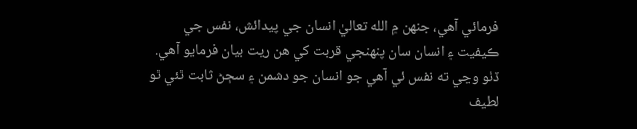فرمائي آهي، جنهن ۾ الله تعاليٰ انسان جي پيدائش، نفس جي ڪيفيت ۽ انسان سان پنهنجي قربت کي هن ريت بيان فرمايو آهي.
ڏٺو وڃي ته نفس ئي آهي جو انسان جو دشمن ۽ سڄڻ ثابت ٿئي ٿو لطيف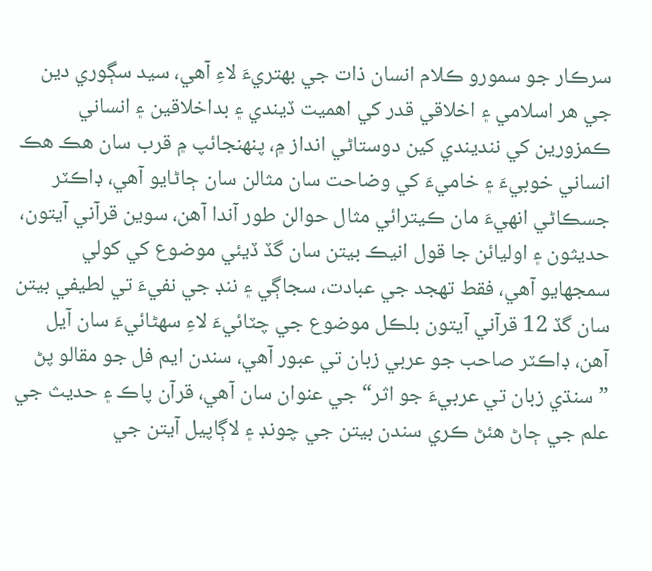سرڪار جو سمورو ڪلام انسان ذات جي بهتريءَ لاءِ آهي، سيد سڳوري دين جي هر اسلامي ۽ اخلاقي قدر کي اهميت ڏيندي ۽ بداخلاقين ۽ انساني ڪمزورين کي ننديندي کين دوستاڻي انداز ۾، پنهنجائپ ۾ قرب سان هڪ هڪ انساني خوبيءَ ۽ خاميءَ کي وضاحت سان مثالن سان ڄاڻايو آهي، ڊاڪٽر جسڪاڻي انهيءَ مان ڪيترائي مثال حوالن طور آندا آهن، سوين قرآني آيتون، حديثون ۽ اوليائن جا قول انيڪ بيتن سان گڏ ڏيئي موضوع کي کولي سمجهايو آهي، فقط تهجد جي عبادت، سجاڳي ۽ ننڊ جي نفيءَ تي لطيفي بيتن سان گڏ 12 قرآني آيتون بلڪل موضوع جي چٽائيءَ لاءِ سهڻائيءَ سان آيل آهن، ڊاڪٽر صاحب جو عربي زبان تي عبور آهي، سندن ايم فل جو مقالو پڻ ”سنڌي زبان تي عربيءَ جو اثر“ جي عنوان سان آهي، قرآن پاڪ ۽ حديث جي علم جي ڄاڻ هئڻ ڪري سندن بيتن جي چونڊ ۽ لاڳاپيل آيتن جي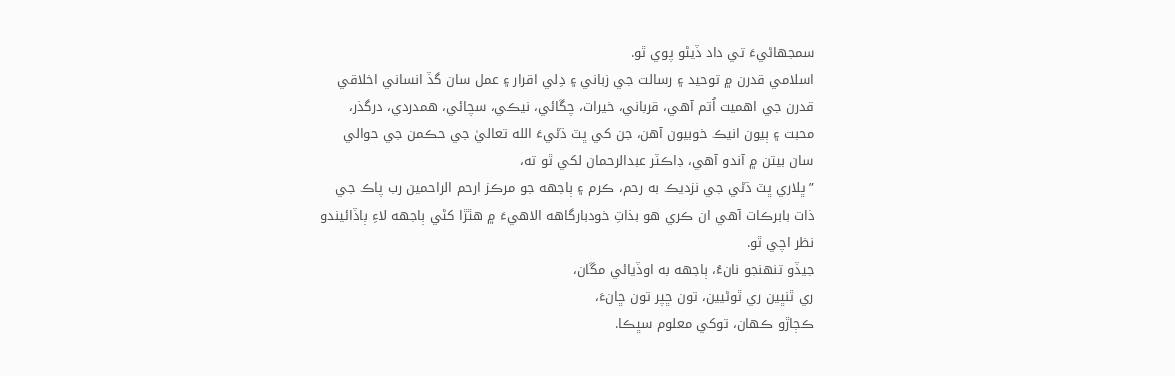سمجهاڻيءَ تي داد ڏيڻو پوي ٿو.
اسلامي قدرن ۾ توحيد ۽ رسالت جي زباني ۽ دِلي اقرار ۽ عمل سان گڏ انساني اخلاقي قدرن جي اهميت اُتم آهي، قرباني، خيرات، چڱائي، نيڪي، سچائي، همدردي، درگذر، محبت ۽ ٻيون انيڪ خوبيون آهن، جن کي ڀٽ ڌڻيءَ الله تعاليٰ جي حڪمن جي حوالي سان بيتن ۾ آندو آهي، ڊاڪٽر عبدالرحمان لکي ٿو ته،
”ڀلاري ڀٽ ڌڻي جي نزديڪ به رحم، ڪرم ۽ ٻاجهه جو مرڪز ارحم الراحمين رب پاڪ جي ذات بابرڪات آهي ان ڪري هو بذاتِ خودبارگاهه الاهيءَ ۾ هٿڙا کڻي ٻاجهه لاءِ ٻاڏائيندو نظر اچي ٿو.
جيڏو تنهنجو نانءُ، ٻاجهه به اوڏيائي مڱان،
ري ٿنڀين ري ٿوڻيين، تون ڇپر تون ڇانءَ،
ڪڄاڙو ڪهان، توکي معلوم سڀڪا.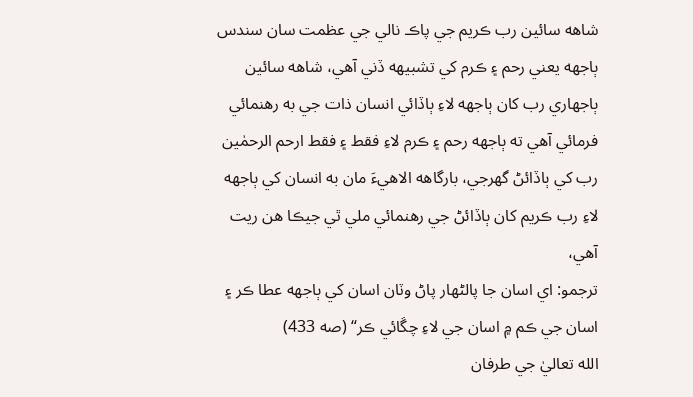شاهه سائين رب ڪريم جي پاڪ نالي جي عظمت سان سندس ٻاجهه يعني رحم ۽ ڪرم کي تشبيهه ڏني آهي، شاهه سائين ٻاجهاري رب کان ٻاجهه لاءِ ٻاڏائي انسان ذات جي به رهنمائي فرمائي آهي ته ٻاجهه رحم ۽ ڪرم لاءِ فقط ۽ فقط ارحم الرحمٰين رب کي ٻاڏائڻ گهرجي، بارگاهه الاهيءَ مان به انسان کي ٻاجهه لاءِ رب ڪريم کان ٻاڏائڻ جي رهنمائي ملي ٿي جيڪا هن ريت آهي،
ترجمو: اي اسان جا پالڻهار پاڻ وٽان اسان کي ٻاجهه عطا ڪر ۽ اسان جي ڪم ۾ اسان جي لاءِ چڱائي ڪر“ (صه 433)
الله تعاليٰ جي طرفان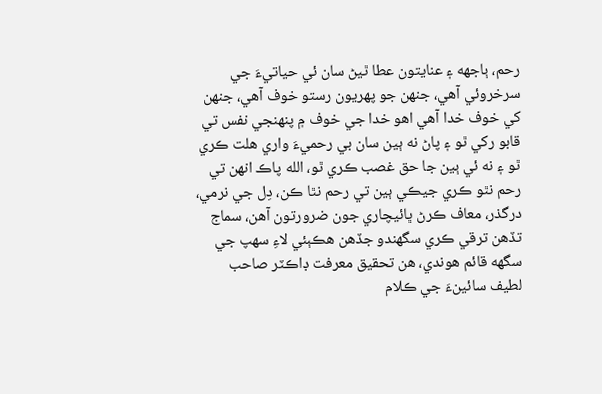رحم، ٻاجهه ۽ عنايتون عطا ٿيڻ سان ئي حياتيءَ جي سرخروئي آهي، جنهن جو پهريون رستو خوف آهي، جنهن کي خوف خدا آهي اهو خدا جي خوف ۾ پنهنجي نفس تي قابو رکي ٿو ۽ پاڻ نه ٻين سان بي رحميءَ واري هلت ڪري ٿو ۽ نه ئي ٻين جا حق غصب ڪري ٿو، الله پاڪ انهن تي رحم نٿو ڪري جيڪي ٻين تي رحم نٿا ڪن، دِل جي نرمي، درگذر، معاف ڪرڻ ڀائيچاري جون ضرورتون آهن، سماج تڏهن ترقي ڪري سگهندو جڏهن هڪٻئي لاءِ سهپ جي سگهه قائم هوندي، هن تحقيق معرفت ڊاڪٽر صاحب لطيف سائينءَ جي ڪلام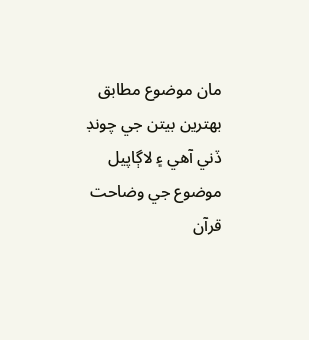مان موضوع مطابق بهترين بيتن جي چونڊ ڏني آهي ۽ لاڳاپيل موضوع جي وضاحت قرآن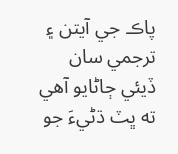پاڪ جي آيتن ۽ ترجمي سان ڏيئي ڄاڻايو آهي ته ڀٽ ڌڻيءَ جو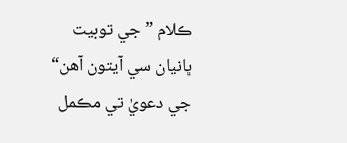ڪلام ”جي توبيت ڀانيان سي آيتون آهن“ جي دعويٰ تي مڪمل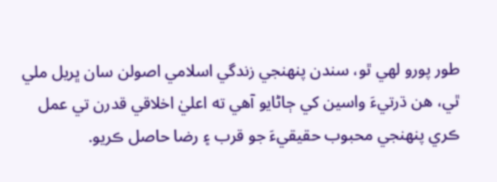طور پورو لهي ٿو، سندن پنهنجي زندگي اسلامي اصولن سان ڀريل ملي ٿي، هن ڌرتيءَ واسين کي ڄاڻايو آهي ته اعليٰ اخلاقي قدرن تي عمل ڪري پنهنجي محبوب حقيقيءَ جو قرب ۽ رضا حاصل ڪريو.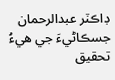ڊاڪٽر عبدالرحمان جسڪاڻيءَ جي هيءُ تحقيق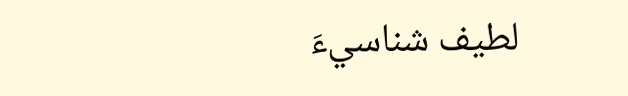لطيف شناسيءَ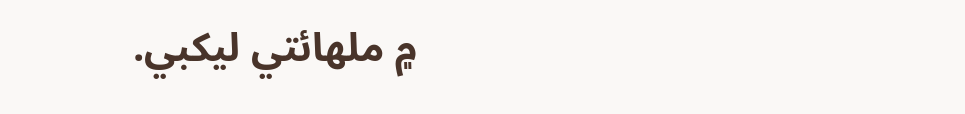۾ ملهائتي ليکبي.